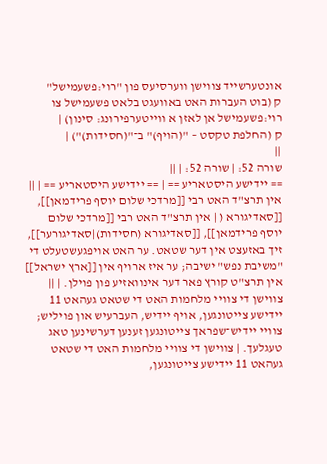אונטערשייד צווישן ווערסיעס פון "רוי:פשעמישל"
ק (בוט העברות האט באוועגט בלאט פשעמישל צו רוי:פשעמישל אן לאזן א ווייטערפירונג: סינון) |
ק (החלפת טקסט – "(הויף)" ב־"(חסידות)") |
||
שורה 52: | שורה 52: | ||
== יידישע היסטאריע == | == יידישע היסטאריע == | ||
אין תרצ"ד האט רבי [[מרדכי שלום יוסף פרידמאן]], [[סאדיגורא ( | אין תרצ"ד האט רבי [[מרדכי שלום יוסף פרידמאן]], [[סאדיגורא (חסידות)|סאדיגורער]], זיך באזעצט אין דער שטאט. ער האט אויפגעשטעלט די "משיבת נפש" ישיבה; ער איז ארויף אין [[ארץ ישראל]] אין תרצ"ט קורץ פאר דער אינוואזיע פון פוילן. | ||
צווישן די צוויי מלחמות האט די שטאט געהאט 11 יידישע צייטונגען, אויף יידיש, העברעיש און פויליש; צוויי יידיש־שפראך צייטונגען זענען דערשינען טאג טעגלעך. | צווישן די צוויי מלחמות האט די שטאט געהאט 11 יידישע צייטונגען,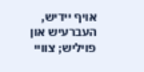אויף יידיש, העברעיש און פויליש; צוויי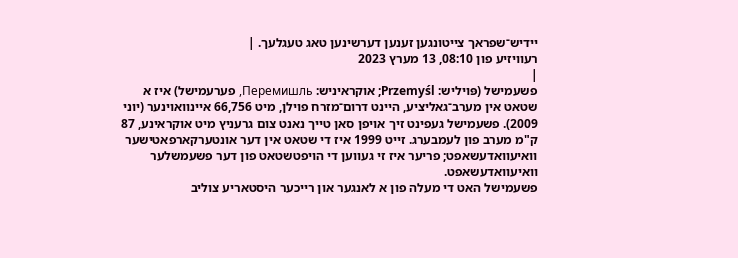יידיש־שפראך צייטונגען זענען דערשינען טאג טעגלעך. |
רעוויזיע פון 08:10, 13 מערץ 2023
|
פשעמישל (פּויליש: Przemyśl; אוקראיניש: Перемишль, פערעמישל) איז א שטאט אין מערב־גאליציע, היינט דרום־מזרח פוילן, מיט 66,756 איינוואוינער (יוני 2009). פשעמישל געפינט זיך אויפן סאן טייך נאנט צום גרעניץ מיט אוקראינע, 87 ק"מ מערב פון לעמבערג. זייט 1999 איז די שטאט אין דער אונטערקארפאטישער וואיעוואדעשאפט; פריער איז זי געווען די הויפטשטאט פון דער פשעמשלער וואיעוואדעשאפט.
פשעמישל האט די מעלה פון א לאנגער און רייכער היסטאריע צוליב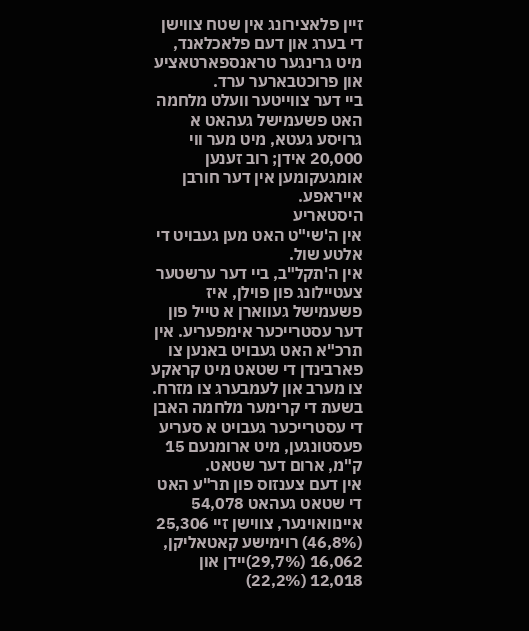זיין פלאצירונג אין שטח צווישן די בערג און דעם פלאכלאנד, מיט גרינגער טראנספארטאציע און פרוכטבארער ערד.
ביי דער צווייטער וועלט מלחמה האט פשעמישל געהאט א גרויסע געטא, מיט מער ווי 20,000 אידן; רוב זענען אומגעקומען אין דער חורבן אייראפע.
היסטאריע
אין ה'שי"ט האט מען געבויט די אלטע שול.
אין ה'תקל"ב, ביי דער ערשטער צעטיילונג פון פוילן, איז פשעמישל געווארן א טייל פון דער עסטרייכער אימפעריע. אין תרכ"א האט געבויט באנען צו פארבינדן די שטאט מיט קראקע צו מערב און לעמבערג צו מזרח. בשעת די קרימער מלחמה האבן די עסטרייכער געבויט א סעריע פעסטונגען, מיט ארומנעם 15 ק"מ, ארום דער שטאט.
אין דעם צענזוס פון תר"ע האט די שטאט געהאט 54,078 איינוואוינער, צווישן זיי 25,306 (46,8%) רוימישע קאטאליקן, 16,062 (29,7%)יידן און 12,018 (22,2%)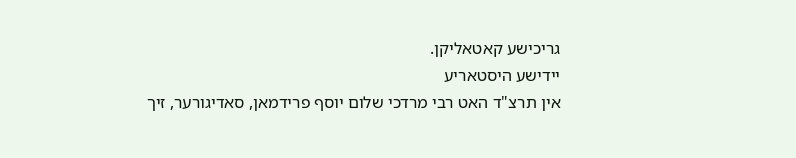גריכישע קאטאליקן.
יידישע היסטאריע
אין תרצ"ד האט רבי מרדכי שלום יוסף פרידמאן, סאדיגורער, זיך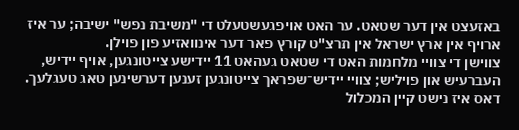באזעצט אין דער שטאט. ער האט אויפגעשטעלט די "משיבת נפש" ישיבה; ער איז ארויף אין ארץ ישראל אין תרצ"ט קורץ פאר דער אינוואזיע פון פוילן.
צווישן די צוויי מלחמות האט די שטאט געהאט 11 יידישע צייטונגען, אויף יידיש, העברעיש און פויליש; צוויי יידיש־שפראך צייטונגען זענען דערשינען טאג טעגלעך.
דאס איז נישט קיין המכלול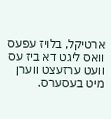ארטיקל, בלויז עפעס וואס ליגט דא ביז עס וועט ערזעצט ווערן מיט בעסערס.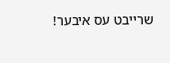שרייבט עס איבער!